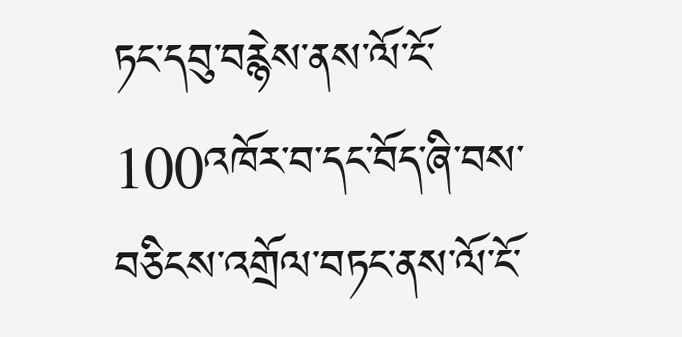ཏང་དབུ་བརྙེས་ནས་ལོ་ངོ་100འཁོར་བ་དང་བོད་ཞི་བས་བཅིངས་འགྲོལ་བཏང་ནས་ལོ་ངོ་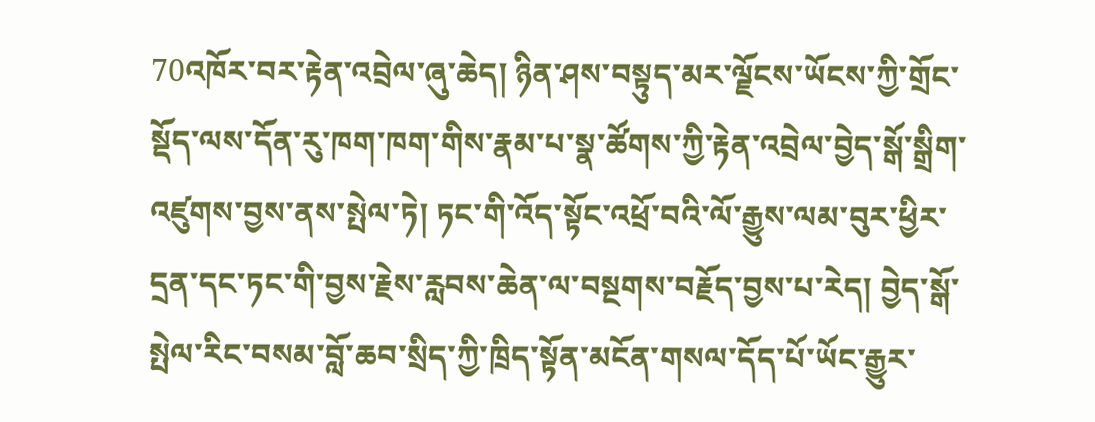70འཁོར་བར་རྟེན་འབྲེལ་ཞུ་ཆེད། ཉིན་ཤས་བསྟུད་མར་ལྗོངས་ཡོངས་ཀྱི་གྲོང་སྡོད་ལས་དོན་རུ་ཁག་ཁག་གིས་རྣམ་པ་སྣ་ཚོགས་ཀྱི་རྟེན་འབྲེལ་བྱེད་སྒོ་སྒྲིག་འཛུགས་བྱས་ནས་སྤེལ་ཏེ། ཏང་གི་འོད་སྟོང་འཕྲོ་བའི་ལོ་རྒྱུས་ལམ་བུར་ཕྱིར་དྲན་དང་ཏང་གི་བྱས་རྗེས་རླབས་ཆེན་ལ་བསྔགས་བརྗོད་བྱས་པ་རེད། བྱེད་སྒོ་སྤེལ་རིང་བསམ་བློ་ཆབ་སྲིད་ཀྱི་ཁྲིད་སྟོན་མངོན་གསལ་དོད་པོ་ཡོང་རྒྱུར་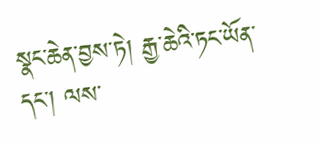སྣང་ཆེན་བྱས་ཏེ། རྒྱ་ཆེའི་ཏང་ཡོན་དང་། ལས་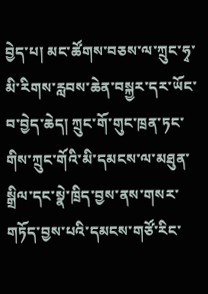བྱེད་པ། མང་ཚོགས་བཅས་ལ་ཀྲུང་ཧྭ་མི་རིགས་རླབས་ཆེན་བསྐྱར་དར་ཡོང་བ་བྱེད་ཆེད། ཀྲུང་གོ་གུང་ཁྲན་ཏང་གིས་ཀྲུང་གོའི་མི་དམངས་ལ་མཐུན་སྒྲིལ་དང་སྣེ་ཁྲིད་བྱས་ནས་གསར་གཏོད་བྱས་པའི་དམངས་གཙོ་རིང་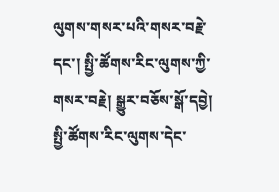ལུགས་གསར་པའི་གསར་བརྗེ་དང་། སྤྱི་ཚོགས་རིང་ལུགས་ཀྱི་གསར་བརྗེ། སྒྱུར་བཅོས་སྒོ་དབྱེ། སྤྱི་ཚོགས་རིང་ལུགས་དེང་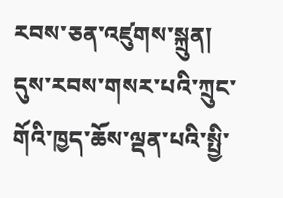རབས་ཅན་འཛུགས་སྐྲུན། དུས་རབས་གསར་པའི་ཀྲུང་གོའི་ཁྱད་ཆོས་ལྡན་པའི་སྤྱི་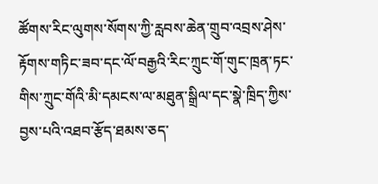ཚོགས་རིང་ལུགས་སོགས་ཀྱི་རླབས་ཆེན་གྲུབ་འབྲས་ཤེས་རྟོགས་གཏིང་ཟབ་དང་ལོ་བརྒྱའི་རིང་ཀྲུང་གོ་གུང་ཁྲན་ཏང་གིས་ཀྲུང་གོའི་མི་དམངས་ལ་མཐུན་སྒྲིལ་དང་སྣེ་ཁྲིད་ཀྱིས་བྱས་པའི་འཐབ་རྩོད་ཐམས་ཅད་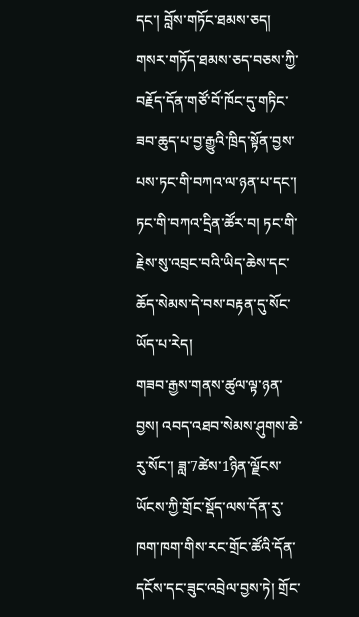དང་། བློས་གཏོང་ཐམས་ཅད། གསར་གཏོད་ཐམས་ཅད་བཅས་ཀྱི་བརྗོད་དོན་གཙོ་བོ་ཁོང་དུ་གཏིང་ཟབ་ཆུད་པ་བྱ་རྒྱུའི་ཁྲིད་སྟོན་བྱས་པས་ཏང་གི་བཀའ་ལ་ཉན་པ་དང་། ཏང་གི་བཀའ་དྲིན་ཚོར་བ། ཏང་གི་རྗེས་སུ་འབྲང་བའི་ཡིད་ཆེས་དང་ཆོད་སེམས་དེ་བས་བརྟན་དུ་སོང་ཡོད་པ་རེད།
གཟབ་རྒྱས་གནས་ཚུལ་ལྟ་ཉན་བྱས། འབད་འཐབ་སེམས་ཤུགས་ཆེ་རུ་སོང་། ཟླ་7ཚེས་1ཉིན་ལྗོངས་ཡོངས་ཀྱི་གྲོང་སྡོད་ལས་དོན་རུ་ཁག་ཁག་གིས་རང་གྲོང་ཚོའི་དོན་དངོས་དང་ཟུང་འབྲེལ་བྱས་ཏེ། གྲོང་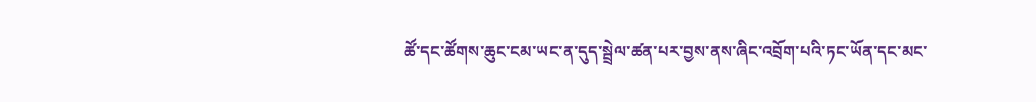ཚོ་དང་ཚོགས་ཆུང་ངམ་ཡང་ན་དུད་སྦྲེལ་ཚན་པར་བྱས་ནས་ཞིང་འབྲོག་པའི་ཏང་ཡོན་དང་མང་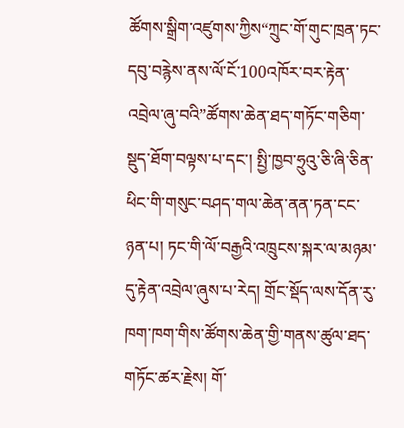ཚོགས་སྒྲིག་འཛུགས་ཀྱིས“ཀྲུང་གོ་གུང་ཁྲན་ཏང་དབུ་བརྙེས་ནས་ལོ་ངོ་100འཁོར་བར་རྟེན་འབྲེལ་ཞུ་བའི”ཚོགས་ཆེན་ཐད་གཏོང་གཅིག་སྡུད་ཐོག་བལྟས་པ་དང་། སྤྱི་ཁྱབ་ཧྲུའུ་ཅི་ཞི་ཅིན་ཕིང་གི་གསུང་བཤད་གལ་ཆེན་ནན་ཏན་ངང་ཉན་པ། ཏང་གི་ལོ་བརྒྱའི་འཁྲུངས་སྐར་ལ་མཉམ་དུ་རྟེན་འབྲེལ་ཞུས་པ་རེད། གྲོང་སྡོད་ལས་དོན་རུ་ཁག་ཁག་གིས་ཚོགས་ཆེན་གྱི་གནས་ཚུལ་ཐད་གཏོང་ཚར་རྗེས། གོ་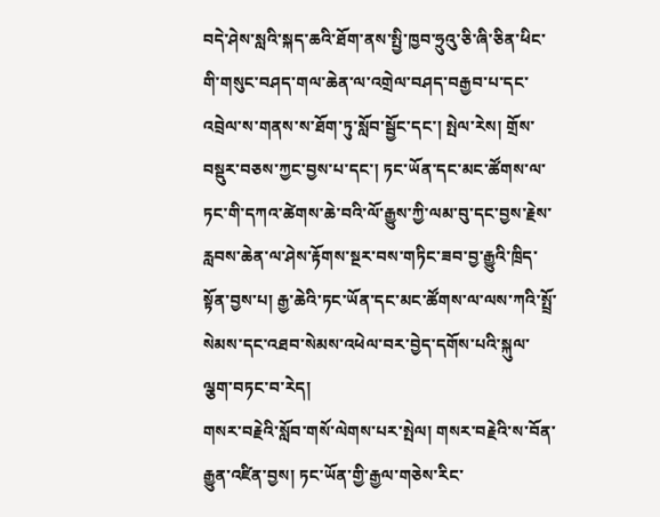བདེ་ཤེས་སླའི་སྐད་ཆའི་ཐོག་ནས་སྤྱི་ཁྱབ་ཧྲུའུ་ཅི་ཞི་ཅིན་ཕིང་གི་གསུང་བཤད་གལ་ཆེན་ལ་འགྲེལ་བཤད་བརྒྱབ་པ་དང་འབྲེལ་ས་གནས་ས་ཐོག་ཏུ་སློབ་སྦྱོང་དང་། སྤེལ་རེས། གྲོས་བསྡུར་བཅས་ཀྱང་བྱས་པ་དང་། ཏང་ཡོན་དང་མང་ཚོགས་ལ་ཏང་གི་དཀའ་ཚེགས་ཆེ་བའི་ལོ་རྒྱུས་ཀྱི་ལམ་བུ་དང་བྱས་རྗེས་རླབས་ཆེན་ལ་ཤེས་རྟོགས་སྔར་བས་གཏིང་ཟབ་བྱ་རྒྱུའི་ཁྲིད་སྟོན་བྱས་པ། རྒྱ་ཆེའི་ཏང་ཡོན་དང་མང་ཚོགས་ལ་ལས་ཀའི་སྤྲོ་སེམས་དང་འཐབ་སེམས་འཕེལ་བར་བྱེད་དགོས་པའི་སྐུལ་ལྕག་བཏང་བ་རེད།
གསར་བརྗེའི་སློབ་གསོ་ལེགས་པར་སྤེལ། གསར་བརྗེའི་ས་བོན་རྒྱུན་འཛིན་བྱས། ཏང་ཡོན་གྱི་རྒྱལ་གཅེས་རིང་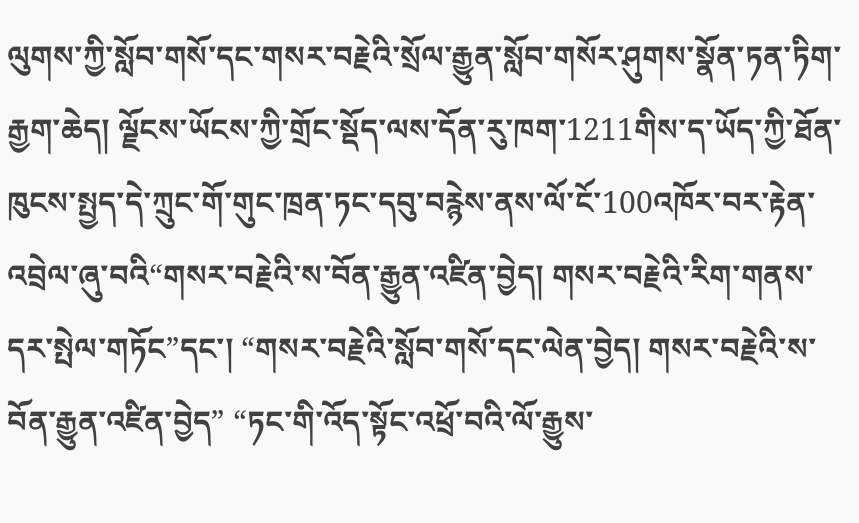ལུགས་ཀྱི་སློབ་གསོ་དང་གསར་བརྗེའི་སྲོལ་རྒྱུན་སློབ་གསོར་ཤུགས་སྣོན་ཏན་ཏིག་རྒྱག་ཆེད། ལྗོངས་ཡོངས་ཀྱི་གྲོང་སྡོད་ལས་དོན་རུ་ཁག་1211གིས་ད་ཡོད་ཀྱི་ཐོན་ཁུངས་སྤྱད་དེ་ཀྲུང་གོ་གུང་ཁྲན་ཏང་དབུ་བརྙེས་ནས་ལོ་ངོ་100འཁོར་བར་རྟེན་འབྲེལ་ཞུ་བའི“གསར་བརྗེའི་ས་བོན་རྒྱུན་འཛིན་བྱེད། གསར་བརྗེའི་རིག་གནས་དར་སྤེལ་གཏོང”དང་། “གསར་བརྗེའི་སློབ་གསོ་དང་ལེན་བྱེད། གསར་བརྗེའི་ས་བོན་རྒྱུན་འཛིན་བྱེད” “ཏང་གི་འོད་སྟོང་འཕྲོ་བའི་ལོ་རྒྱུས་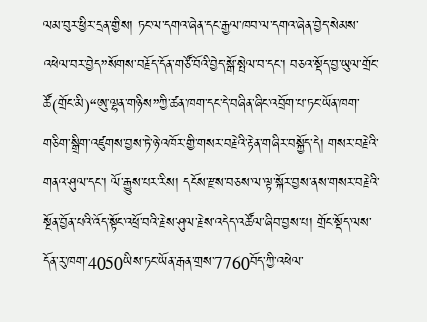ལམ་བུར་ཕྱིར་དྲན་གྱིས། ཏང་ལ་དགའ་ཞེན་དང་རྒྱལ་ཁབ་ལ་དགའ་ཞེན་བྱེད་སེམས་འཕེལ་བར་བྱེད”སོགས་བརྗོད་དོན་གཙོ་བོའི་བྱེད་སྒོ་སྤེལ་བ་དང་། བཅའ་སྡོད་བྱ་ཡུལ་གྲོང་ཚོ(གྲོང་མི)“ཨུ་ལྷན་གཉིས”ཀྱི་ཚན་ཁག་དང་དེ་བཞིན་ཞིང་འབྲོག་པ་ཏང་ཡོན་ཁག་གཅིག་སྒྲིག་འཛུགས་བྱས་ཏེ་ཉེ་འཁོར་གྱི་གསར་བརྗེའི་རྟེན་གཞིར་བསྐྱོད་དེ། གསར་བརྗེའི་གནའ་ཤུལ་དང་། ལོ་རྒྱུས་པར་རིས། དངོས་རྫས་བཅས་ལ་ལྟ་སྐོར་བྱས་ནས་གསར་བརྗེའི་སྔོན་བྱོན་པའི་འོད་སྟོང་འཕྲོ་བའི་རྗེས་ཤུལ་རྗེས་འདེད་འཚོལ་ཞིབ་བྱས་པ། གྲོང་སྡོད་ལས་དོན་རུ་ཁག་4050ཡིས་ཏང་ཡོན་རྒན་གྲས་7760བོད་ཀྱི་འཕེལ་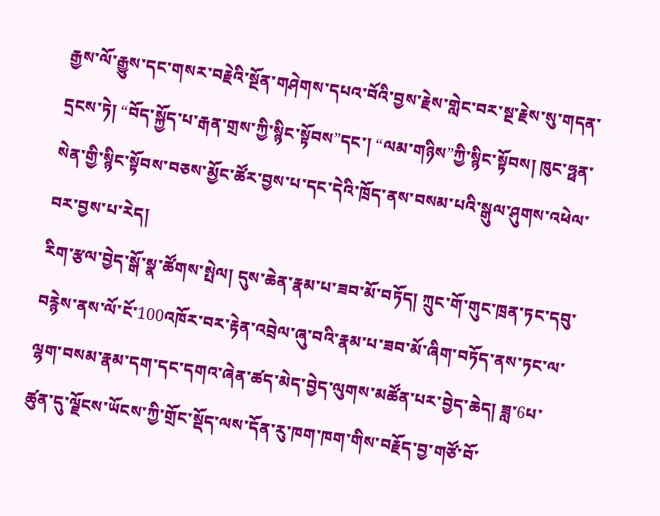རྒྱས་ལོ་རྒྱུས་དང་གསར་བརྗེའི་སྔོན་གཤེགས་དཔའ་བོའི་བྱས་རྗེས་གླེང་བར་སྔ་རྗེས་སུ་གདན་དྲངས་ཏེ། “བོད་སྐྱོད་པ་རྒན་གྲས་ཀྱི་སྙིང་སྟོབས”དང་། “ལམ་གཉིས”ཀྱི་སྙིང་སྟོབས། ཁུང་ཧྥན་སེན་གྱི་སྙིང་སྟོབས་བཅས་མྱོང་ཚོར་བྱས་པ་དང་དེའི་ཁྲོད་ནས་བསམ་པའི་སྒུལ་ཤུགས་འཕེལ་བར་བྱས་པ་རེད།
རིག་རྩལ་བྱེད་སྒོ་སྣ་ཚོགས་སྤེལ། དུས་ཆེན་རྣམ་པ་ཟབ་མོ་བཏོད། ཀྲུང་གོ་གུང་ཁྲན་ཏང་དབུ་བརྙེས་ནས་ལོ་ངོ་100འཁོར་བར་རྟེན་འབྲེལ་ཞུ་བའི་རྣམ་པ་ཟབ་མོ་ཞིག་བཏོད་ནས་ཏང་ལ་ལྷག་བསམ་རྣམ་དག་དང་དགའ་ཞེན་ཚད་མེད་བྱེད་ལུགས་མཚོན་པར་བྱེད་ཆེད། ཟླ་6པ་ཚུན་དུ་ལྗོངས་ཡོངས་ཀྱི་གྲོང་སྡོད་ལས་དོན་རུ་ཁག་ཁག་གིས་བརྗོད་བྱ་གཙོ་བོ་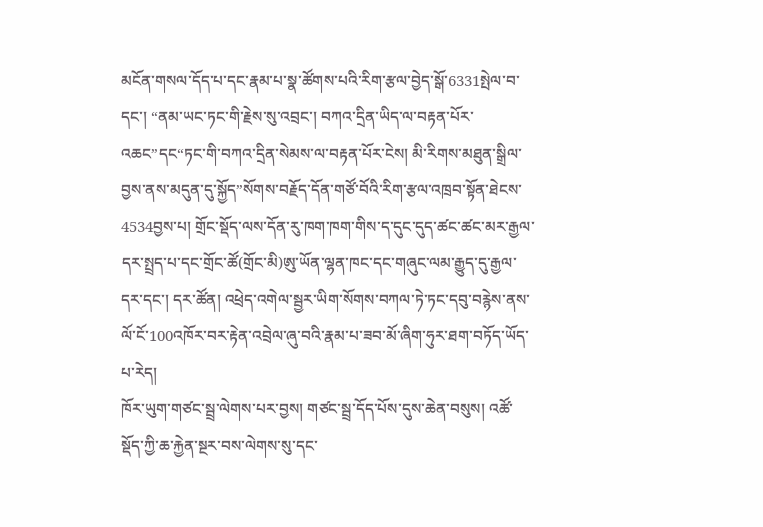མངོན་གསལ་དོད་པ་དང་རྣམ་པ་སྣ་ཚོགས་པའི་རིག་རྩལ་བྱེད་སྒོ་6331སྤེལ་བ་དང་། “ནམ་ཡང་ཏང་གི་རྗེས་སུ་འབྲང་། བཀའ་དྲིན་ཡིད་ལ་བརྟན་པོར་འཆང”དང“ཏང་གི་བཀའ་དྲིན་སེམས་ལ་བརྟན་པོར་ངེས། མི་རིགས་མཐུན་སྒྲིལ་བྱས་ནས་མདུན་དུ་སྐྱོད”སོགས་བརྗོད་དོན་གཙོ་བོའི་རིག་རྩལ་འཁྲབ་སྟོན་ཐེངས་4534བྱས་པ། གྲོང་སྡོད་ལས་དོན་རུ་ཁག་ཁག་གིས་ད་དུང་དུད་ཚང་ཚང་མར་རྒྱལ་དར་སྤྲད་པ་དང་གྲོང་ཚོ(གྲོང་མི)ཨུ་ཡོན་ལྷན་ཁང་དང་གཞུང་ལམ་རྒྱུད་དུ་རྒྱལ་དར་དང་། དར་ཚོན། འཕྲེད་འགེལ་སྦྱར་ཡིག་སོགས་བཀལ་ཏེ་ཏང་དབུ་བརྙེས་ནས་ལོ་ངོ་100འཁོར་བར་རྟེན་འབྲེལ་ཞུ་བའི་རྣམ་པ་ཟབ་མོ་ཞིག་ཧུར་ཐག་བཏོད་ཡོད་པ་རེད།
ཁོར་ཡུག་གཙང་སྦྲ་ལེགས་པར་བྱས། གཙང་སྦྲ་དོད་པོས་དུས་ཆེན་བསུས། འཚོ་སྡོད་ཀྱི་ཆ་རྐྱེན་སྔར་བས་ལེགས་སུ་དང་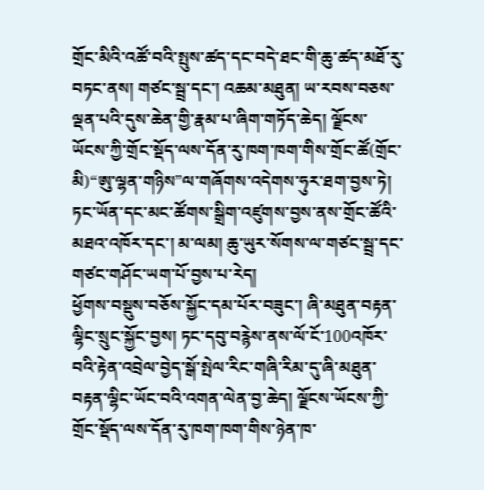གྲོང་མིའི་འཚོ་བའི་སྤུས་ཚད་དང་བདེ་ཐང་གི་ཆུ་ཚད་མཐོ་རུ་བཏང་ནས། གཙང་སྦྲ་དང་། འཆམ་མཐུན། ཡ་རབས་བཅས་ལྡན་པའི་དུས་ཆེན་གྱི་རྣམ་པ་ཞིག་གཏོད་ཆེད། ལྗོངས་ཡོངས་ཀྱི་གྲོང་སྡོད་ལས་དོན་རུ་ཁག་ཁག་གིས་གྲོང་ཚོ(གྲོང་མི)“ཨུ་ལྷན་གཉིས”ལ་གཞོགས་འདེགས་ཧུར་ཐག་བྱས་ཏེ། ཏང་ཡོན་དང་མང་ཚོགས་སྒྲིག་འཛུགས་བྱས་ནས་གྲོང་ཚོའི་མཐའ་འཁོར་དང་། མ་ལམ། ཆུ་ཡུར་སོགས་ལ་གཙང་སྦྲ་དང་གཙང་གཤོང་ཡག་པོ་བྱས་པ་རེད།
ཕྱོགས་བསྡུས་བཅོས་སྐྱོང་དམ་པོར་བཟུང་། ཞི་མཐུན་བརྟན་ལྷིང་སྲུང་སྐྱོང་བྱས། ཏང་དབུ་བརྙེས་ནས་ལོ་ངོ་100འཁོར་བའི་རྟེན་འབྲེལ་བྱེད་སྒོ་སྤེལ་རིང་གཞི་རིམ་དུ་ཞི་མཐུན་བརྟན་ལྷིང་ཡོང་བའི་འགན་ལེན་བྱ་ཆེད། ལྗོངས་ཡོངས་ཀྱི་གྲོང་སྡོད་ལས་དོན་རུ་ཁག་ཁག་གིས་ཉེན་ཁ་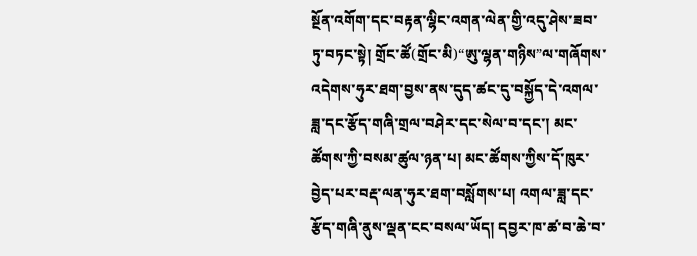སྔོན་འགོག་དང་བརྟན་ལྷིང་འགན་ལེན་གྱི་འདུ་ཤེས་ཟབ་ཏུ་བཏང་སྟེ། གྲོང་ཚོ(གྲོང་མི)“ཨུ་ལྷན་གཉིས”ལ་གཞོགས་འདེགས་ཧུར་ཐག་བྱས་ནས་དུད་ཚང་དུ་བསྐྱོད་དེ་འགལ་ཟླ་དང་རྩོད་གཞི་གྲལ་བཤེར་དང་སེལ་བ་དང་། མང་ཚོགས་ཀྱི་བསམ་ཚུལ་ཉན་པ། མང་ཚོགས་ཀྱིས་དོ་ཁུར་བྱེད་པར་བརྡ་ལན་ཧུར་ཐག་བསློགས་པ། འགལ་ཟླ་དང་རྩོད་གཞི་ནུས་ལྡན་ངང་བསལ་ཡོད། དབྱར་ཁ་ཚ་བ་ཆེ་བ་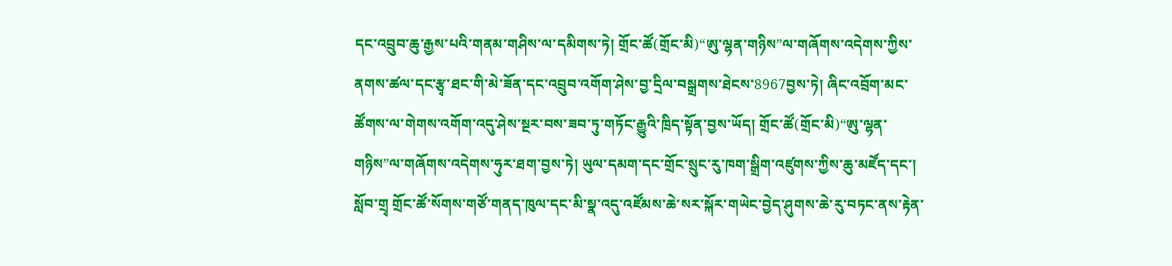དང་འབྲུབ་ཆུ་རྒྱས་པའི་གནམ་གཤིས་ལ་དམིགས་ཏེ། གྲོང་ཚོ(གྲོང་མི)“ཨུ་ལྷན་གཉིས”ལ་གཞོགས་འདེགས་ཀྱིས་ནགས་ཚལ་དང་རྩྭ་ཐང་གི་མེ་ཟོན་དང་འབྲུབ་འགོག་ཤེས་བྱ་དྲིལ་བསྒྲགས་ཐེངས་8967བྱས་ཏེ། ཞིང་འབྲོག་མང་ཚོགས་ལ་གེགས་འགོག་འདུ་ཤེས་སྔར་བས་ཟབ་ཏུ་གཏོང་རྒྱུའི་ཁྲིད་སྟོན་བྱས་ཡོད། གྲོང་ཚོ(གྲོང་མི)“ཨུ་ལྷན་གཉིས”ལ་གཞོགས་འདེགས་ཧུར་ཐག་བྱས་ཏེ། ཡུལ་དམག་དང་གྲོང་སྲུང་རུ་ཁག་སྒྲིག་འཛུགས་ཀྱིས་ཆུ་མཛོད་དང་། སློབ་གྲྭ གྲོང་ཚོ་སོགས་གཙོ་གནད་ཁུལ་དང་མི་སྣ་འདུ་འཛོམས་ཆེ་སར་སྐོར་གཡེང་བྱེད་ཤུགས་ཆེ་རུ་བཏང་ནས་རྟེན་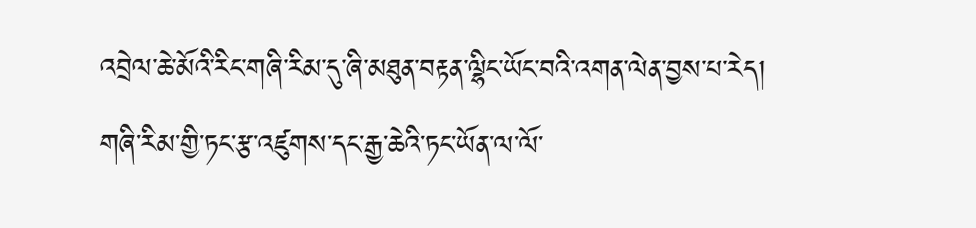འབྲེལ་ཆེ་མོའི་རིང་གཞི་རིམ་དུ་ཞི་མཐུན་བརྟན་ལྷིང་ཡོང་བའི་འགན་ལེན་བྱས་པ་རེད།
གཞི་རིམ་གྱི་ཏང་རྩ་འཛུགས་དང་རྒྱ་ཆེའི་ཏང་ཡོན་ལ་ལོ་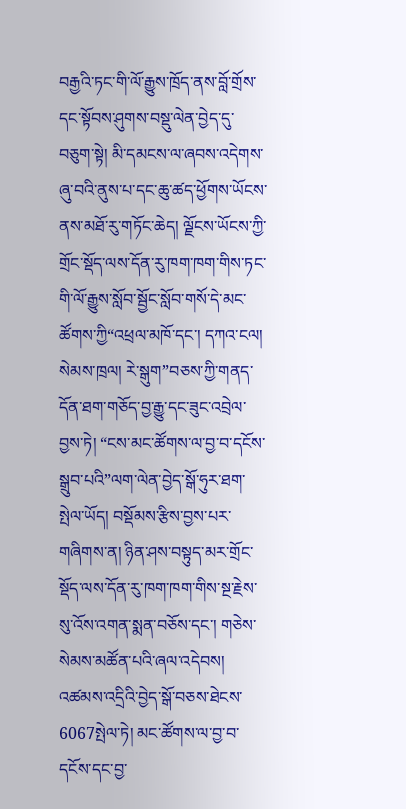བརྒྱའི་ཏང་གི་ལོ་རྒྱུས་ཁྲོད་ནས་བློ་གྲོས་དང་སྟོབས་ཤུགས་བསྡུ་ལེན་བྱེད་དུ་བཅུག་སྟེ། མི་དམངས་ལ་ཞབས་འདེགས་ཞུ་བའི་ནུས་པ་དང་ཆུ་ཚད་ཕྱོགས་ཡོངས་ནས་མཐོ་རུ་གཏོང་ཆེད། ལྗོངས་ཡོངས་ཀྱི་གྲོང་སྡོད་ལས་དོན་རུ་ཁག་ཁག་གིས་ཏང་གི་ལོ་རྒྱུས་སློབ་སྦྱོང་སློབ་གསོ་དེ་མང་ཚོགས་ཀྱི“འཕྲལ་མཁོ་དང་། དཀའ་ངལ། སེམས་ཁྲལ། རེ་སྒུག”བཅས་ཀྱི་གནད་དོན་ཐག་གཅོད་བྱ་རྒྱུ་དང་ཟུང་འབྲེལ་བྱས་ཏེ། “ངས་མང་ཚོགས་ལ་བྱ་བ་དངོས་སྒྲུབ་པའི”ལག་ལེན་བྱེད་སྒོ་ཧུར་ཐག་སྤེལ་ཡོད། བསྡོམས་རྩིས་བྱས་པར་གཞིགས་ན། ཉིན་ཤས་བསྟུད་མར་གྲོང་སྡོད་ལས་དོན་རུ་ཁག་ཁག་གིས་སྔ་རྗེས་སུ་འོས་འགན་སྨན་བཅོས་དང་། གཅེས་སེམས་མཚོན་པའི་ཞལ་འདེབས། འཚམས་འདྲིའི་བྱེད་སྒོ་བཅས་ཐེངས་6067སྤེལ་ཏེ། མང་ཚོགས་ལ་བྱ་བ་དངོས་དང་བྱ་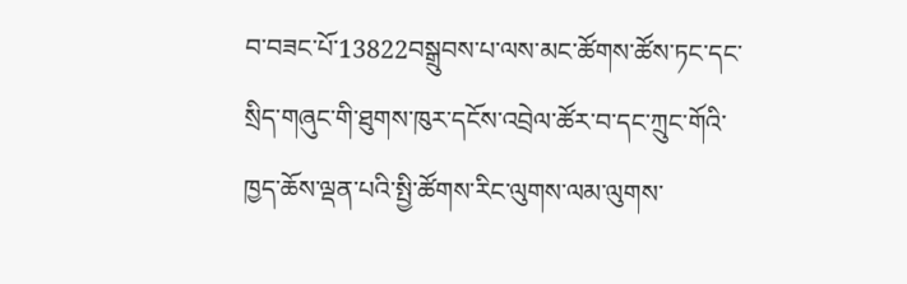བ་བཟང་པོ་13822བསྒྲུབས་པ་ལས་མང་ཚོགས་ཚོས་ཏང་དང་སྲིད་གཞུང་གི་ཐུགས་ཁུར་དངོས་འབྲེལ་ཚོར་བ་དང་ཀྲུང་གོའི་ཁྱད་ཆོས་ལྡན་པའི་སྤྱི་ཚོགས་རིང་ལུགས་ལམ་ལུགས་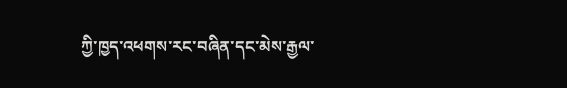ཀྱི་ཁྱད་འཕགས་རང་བཞིན་དང་མེས་རྒྱལ་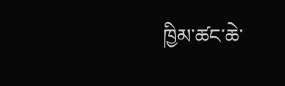ཁྱིམ་ཚང་ཆེ་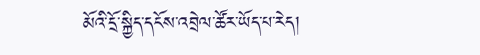མོའི་དྲོ་སྐྱིད་དངོས་འབྲེལ་ཚོར་ཡོད་པ་རེད།